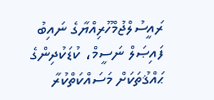ރައީސުލްޖުމްހޫރިއްޔާގެ ނައިބު ފައިޞަލް ނަސީމް، ކުޑަކުދިންގެ ޙައްޤުތަކަށް މަސައްކަތްކުރާ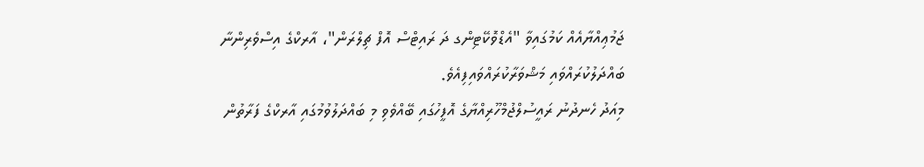ޖަމުޢިއްޔާއެއް ކަމުގައިވާ "އެޑްވޮކޭޓިންގ ދަ ރައިޓްސް އޮފް ޗިލްރަން"، އާރކްގެ އިސްވެރިންނާ ބައްދަލުކުރައްވައި މަޝްވަރާކުރައްވައިފިއެވެ.
މިއަދު ހެނދުނު ރައީސުލްޖުމްހޫރިއްޔާގެ އޮފީހުގައި ބޭއްވެވި މި ބައްދަލުވުމުގައި އާރކްގެ ފަރާތުން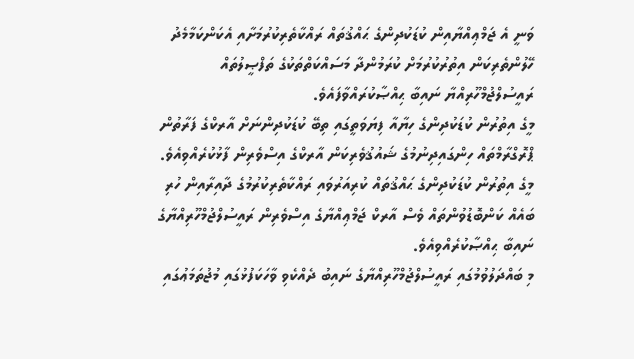ވަނީ އެ ޖަމްޢިއްޔާއިން ކުޑަކުދިންގެ ޙައްޤުތައް ރައްކާތެރިކުރުމަށާއި އެކަންކަމާމެދު ހޭލުންތެރިކަން އިތުރުކުރުމަށް ކުރަމުންދާ މަސައްކަތްތަކުގެ ތަފްޞީލުތައް ރައީސުލްޖުމްހޫރިއްޔާ ނައިބާ ޙިއްޞާކުރައްވާފައެވެ.
މީގެ އިތުރުން ކުޑަކުދިންގެ ހިޔާއާ ފިޔަވަތީގައި ތިބޭ ކުޑަކުދިންނަށް އާރކްގެ ފަރާތުން ޕްރޮގްރާމްތައް ހިންގައިދިނުމުގެ ޝައުޤުވެރިކަން އާރކްގެ އިސްވެރިން ފާޅުކުރެއްވިއެވެ. މީގެ އިތުރުން ކުޑަކުދިންގެ ޙައްޤުތައް ކުރިއަރުވައި ރައްކާތެރިކުރުމުގެ ދާއިރާއިން ހުރި ބައެއް ކަންބޮޑުވުންތައް ވެސް އާރކް ޖަމްޢިއްޔާގެ އިސްވެރިން ރައީސުލްޖުމްހޫރިއްޔާގެ ނައިބާ ޙިއްޞާކުރެއްވިއެވެ.
މި ބައްދަލުވުމުގައި ރައީސުލްޖުމްހޫރިއްޔާގެ ނައިބު ދެއްކެވި ވާހަކަފުޅުގައި މުޖުތަމަޢުގައި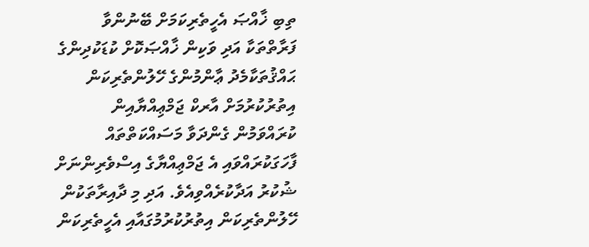ތިބި ޚާއްޞަ އެހީތެރިކަމަށް ބޭނުންވާ ފަރާތްތަކާ އަދި ވަކިން ޚާއްޞަކޮށް ކުޑަކުދިންގެ ޙައްޤުތަކާމެދު ޢާންމުންގެ ހޭލުންތެރިކަން އިތުރުކުރުމަށް އާރކް ޖަމްޢިއްޔާއިން ކުރައްވަމުން ގެންދަވާ މަސައްކަތްތައް ފާހަގަކުރައްވައި އެ ޖަމްޢިއްޔާގެ އިސްވެރިންނަށް ޝުކުރު އަދާކުރެއްވިއެވެ. އަދި މި ދާއިރާތަކުން ހޭލުންތެރިކަން އިތުރުކުރުމުގައާއި އެހީތެރިކަން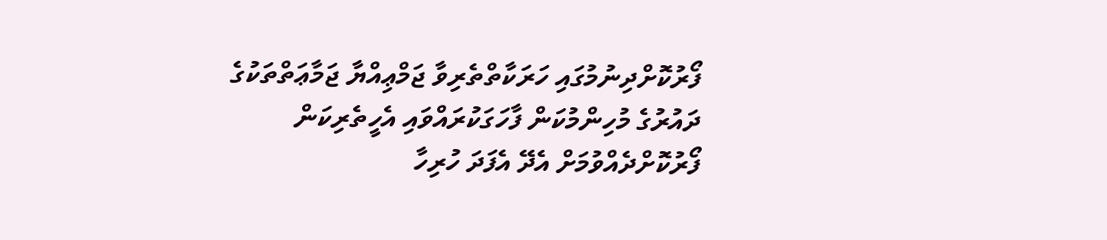ފޯރުކޮށްދިނުމުގައި ހަރަކާތްތެރިވާ ޖަމްޢިއްޔާ ޖަމާޢަތްތަކުގެ ދައުރުގެ މުހިންމުކަން ފާހަގަކުރައްވައި އެހީތެރިކަން ފޯރުކޮށްދެއްވުމަށް އެދޭ އެފަދަ ހުރިހާ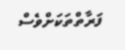ފަރާތްތަކަށްވެސް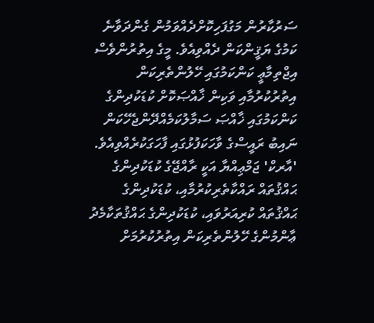ސަރުކާރުން މަގުފަހިކޮށްދެއްވަމުން ގެންދަވާނެ ކަމުގެ ޔަޤީންކަން ދެއްވިއެވެ. މީގެ އިތުރުންވެސް އިޖްތިމާޢީ ކަންކަމުގައި ހޭލުންތެރިކަން އިތުރުކުރުމާއި ވަކިން ޚާއްޞަކޮށް ކުޑަކުދިންގެ ކަންކަމުގައި ޚާއްޞަ ސަމާލުކަމެއްދޭންޖެހޭކަން ނައިބު ރައީސްގެ ވާހަކަފުޅުގައި ފާހަގަކުރެއްވިއެވެ.
'އާރކް' ޖަމްޢިއްޔާ އަކީ ރާއްޖޭގެ ކުޑަކުދިންގެ ޙައްޤުތައް ރައްކާތެރިކުރުމާއި، ކުޑަކުދިންގެ ޙައްޤުތައް ކުރިއަރުވައި، ކުޑަކުދިންގެ ޙައްޤުތަކާމެދު ޢާންމުންގެ ހޭލުންތެރިކަން އިތުރުކުރުމަށް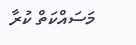މަސައްކަތް ކުރާ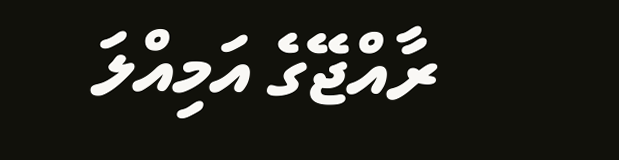ރާއްޖޭގެ އަމިއްލަ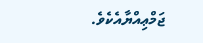ޖަމްޢިއްޔާއެކެވެ.